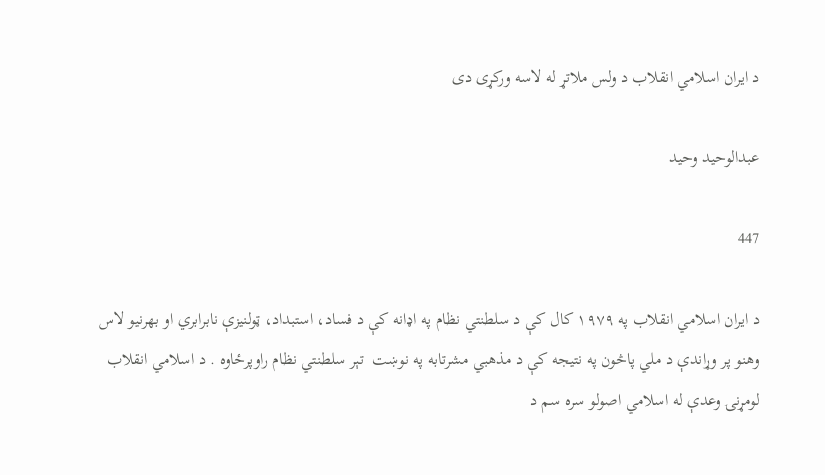د ايران اسلامي انقلاب د ولس ملاتړ له لاسه ورکړى دى

عبدالوحید وحيد

447

د ايران اسلامي انقلاب په ۱۹۷۹ کال کې د سلطنتي نظام په اډانه کې د فساد، استبداد، ټولنيزې نابرابري او بهرنيو لاس وهنو پر وړاندې د ملي پاڅون په نتيجه کې د مذهبي مشرتابه په نوښت  تېر سلطنتي نظام راوپرځاوه . د اسلامي انقلاب لومړنۍ وعدې له اسلامي اصولو سره سم د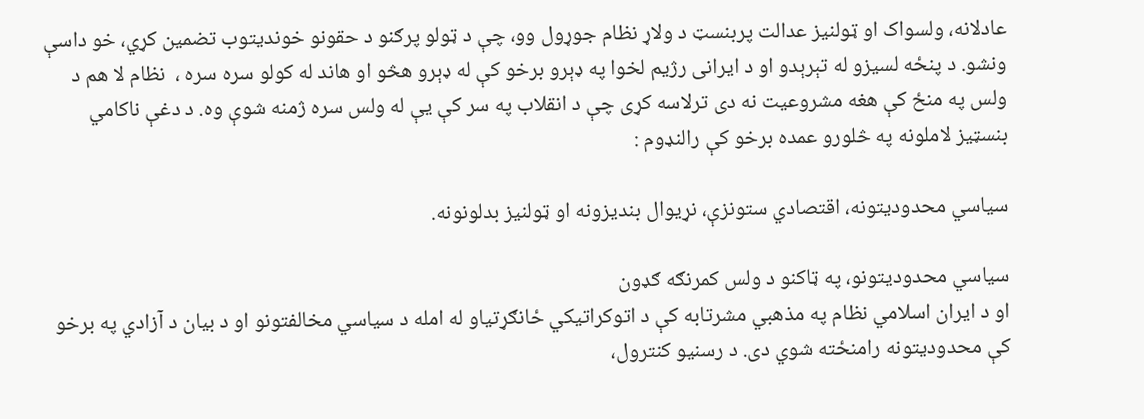عادلانه، ولسواک او ټولنيز عدالت پربنسټ د ولاړ نظام جوړول وو، چې د ټولو پرګنو د حقونو خونديتوب تضمين کړي، خو داسې ونشو. د پنځه لسيزو له تېرېدو او د ايرانى رژيم لخوا په ډېرو برخو کې له ډېرو هڅو او هاند له کولو سره سره ،  نظام لا هم د ولس په منځ کې هغه مشروعيت نه دی ترلاسه کړی چې د انقلاب په سر کې يې له ولس سره ژمنه شوې وه. د دغې ناکامي بنسټيز لاملونه په څلورو عمده برخو کې رالنډوم :

سياسي محدوديتونه، اقتصادي ستونزې، نړيوال بنديزونه او ټولنيز بدلونونه.

سياسي محدوديتونو، په ټاکنو د ولس کمرنګه ګډون
او د ايران اسلامي نظام په مذهبي مشرتابه کې د اتوکراتيکي ځانګړتياو له امله د سياسي مخالفتونو او د بيان د آزادي په برخو کې محدوديتونه رامنځته شوي دى. د رسنيو کنترول،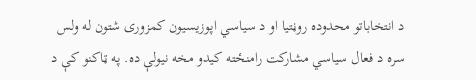د انتخاباتو محدوده روڼتيا او د سياسي اپوزيسيون کمزوری شتون له ولس سره د فعال سياسي مشارکت رامنځته کيدو مخه نيولې ده. په ټاکنو کې د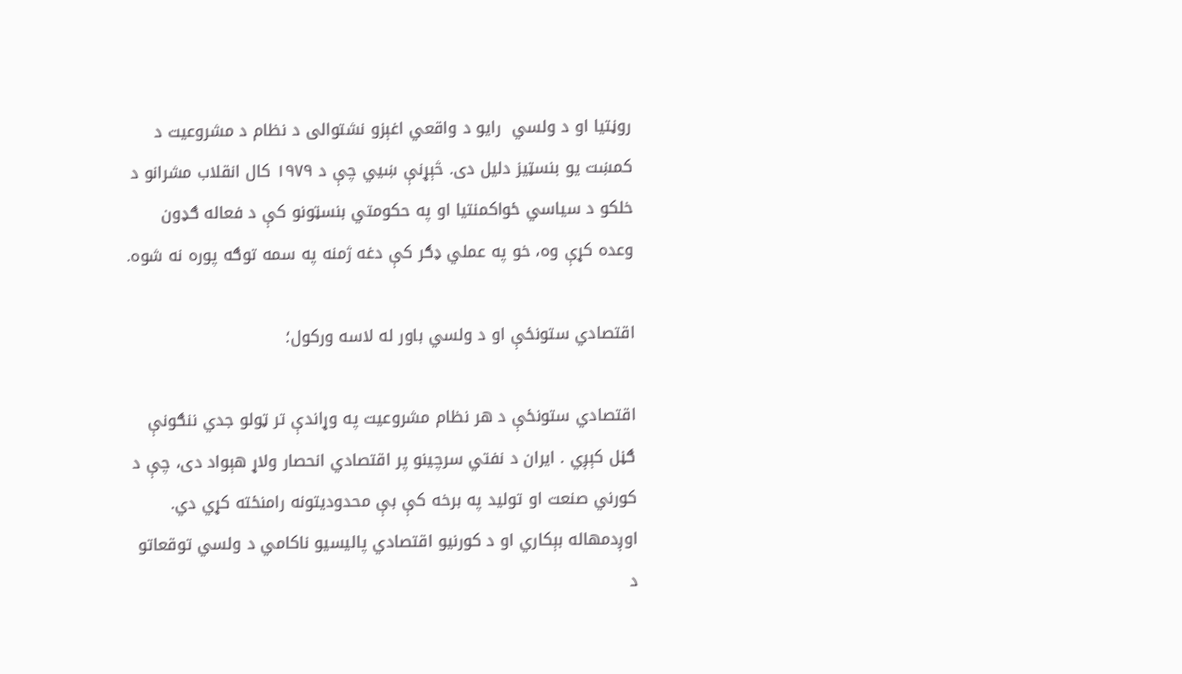روڼتيا او د ولسي  رايو د واقعي اغېزو نشتوالی د نظام د مشروعيت د کمښت يو بنسټيز دليل دی. څېړنې ښيي چې د ۱۹۷۹ کال انقلاب مشرانو د خلکو د سياسي ځواکمنتيا او په حکومتي بنسټونو کې د فعاله ګډون وعده کړې وه، خو په عملي ډګر کې دغه ژمنه په سمه توګه پوره نه شوه.

اقتصادي ستونځې او د ولسي باور له لاسه ورکول؛

اقتصادي ستونځې د هر نظام مشروعيت په وړاندې تر ټولو جدي ننګونې ګڼل کېږي . ايران د نفتي سرچينو پر اقتصادي انحصار ولاړ هېواد دی، چې د کورني صنعت او توليد په برخه کې بې محدوديتونه رامنځته کړي دي. اوږدمهاله بېکاري او د کورنيو اقتصادي پاليسيو ناکامي د ولسي توقعاتو د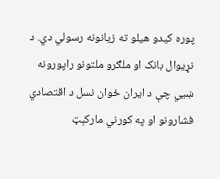پوره کيدو هيلو ته زيانونه رسولي دي. د نړیوال بانک او ملګرو ملتونو راپورونه ښيي چې د ايران ځوان نسل د اقتصادي فشارونو او په کورني مارکېټ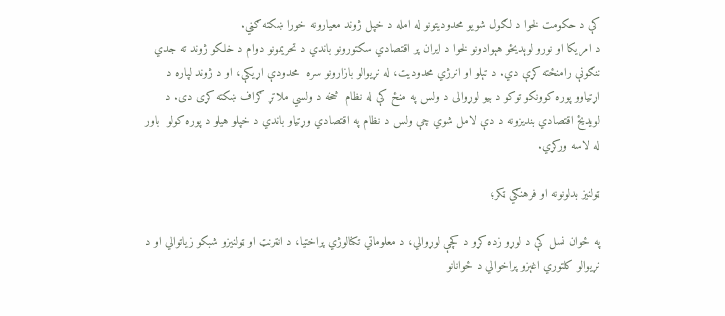کې د حکومت لخوا د لګول شويو محدوديتونو له امله د خپل ژوند معيارونه خورا ښکته ګڼي.
د امریکا او نورو لوېديځو هېوادونو لخوا د ايران پر اقتصادي سکتورونو باندي د تحريمونو دوام د خلکو ژوند ته جدي ننګونې رامنځته کړې دي. د تېلو او انرژي محدوديت، له نړیوالو بازارونو سره  محدودې اړیکې، او د ژوند لپاره د اړتیاوو پوره کوونکو توکو د بيو لوړوالی د ولس په منځ کې له نظام  څخه د ولسي ملاتړ ګراف ښکته کړى دى. د لويديځ اقتصادي بنديزونه د دې لامل شوي چې ولس د نظام په اقتصادي وړتياو باندي د خپلو هيلو د پوره کولو  باور له لاسه ورکړي.

ټولنيز بدلونونه او فرهنګي ټکر؛

په ځوان نسل کې د لوړو زده کړو د کچې لوړوالي، د معلوماتي تکنالوژي پراختيا، د انټرنټ او ټولنيزو شبکو زياتوالي او د نړيوالو کلتوري اغېزو پراخوالي د ځوانانو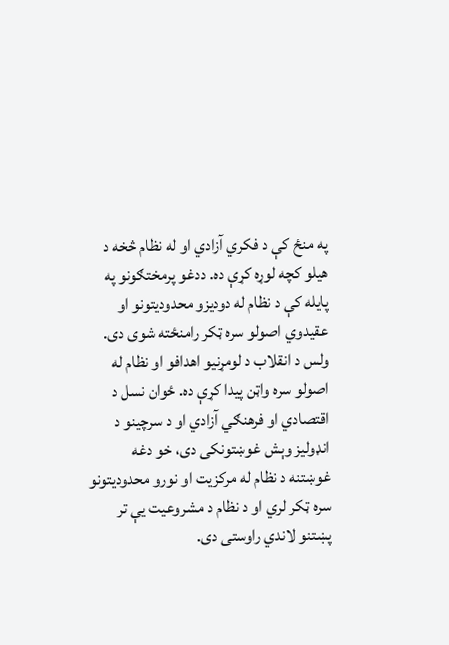په منځ کې د فکري آزادي او له نظام څخه د هيلو کچه لوړه کړې ده. ددغو پرمختګونو په پايله کې د نظام له دوديزو محدوديتونو او عقيدوي اصولو سره ټکر رامنځته شوى دى.  ولس د انقلاب د لومړنيو اهدافو او نظام له اصولو سره واټن پيدا کړې ده. ځوان نسل د اقتصادي او فرهنګي آزادي او د سرچينو د انډوليز وېش غوښتونکی دی، خو دغه غوښتنه د نظام له مرکزيت او نورو محدوديتونو سره ټکر لري او د نظام د مشروعيت يې تر پښتنو لاندي راوستى دى.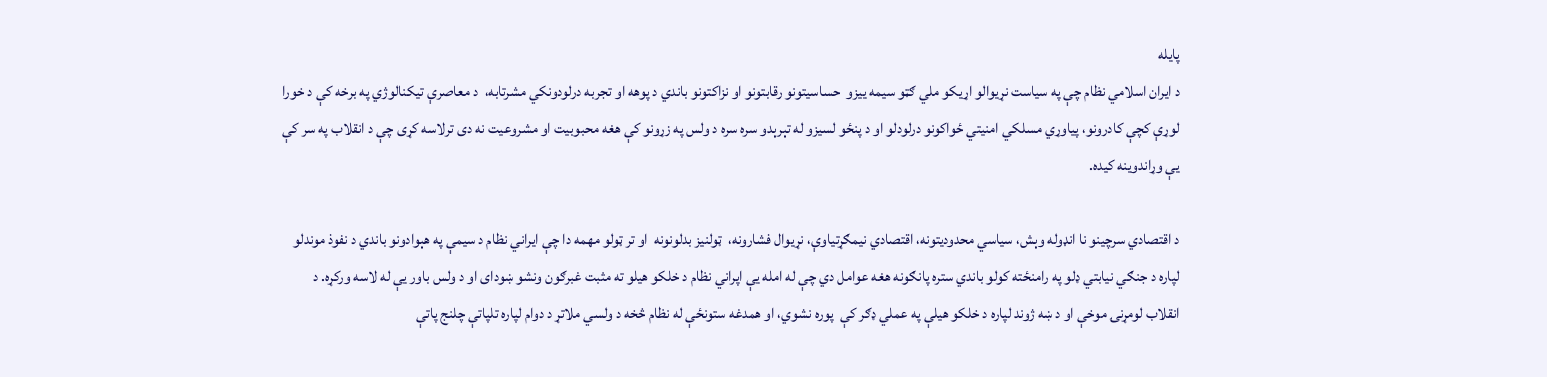پایله
د ايران اسلامي نظام چې په سياست نړيوالو اړيکو ملي ګټو سيمه ييزو  حساسيتونو رقابتونو او نزاکتونو باندي د پوهه او تجربه درلودونکي مشرتابه،  د معاصرې تيکنالوژي په برخه کې د خورا لوړې کچې کادرونو، پياوړي مسلکي امنیتي ځواکونو درلودلو او د پنځو لسيزو له تېرېدو سره سره د ولس په زړونو کې هغه محبوبيت او مشروعيت نه دی ترلاسه کړی چې د انقلاب په سر کې يې وړاندوينه کيده.

د اقتصادي سرچینو نا انډوله وېش، سياسي محدوديتونه، اقتصادي نيمګړتياوې، نړيوال فشارونه،  ټولنيز بدلونونه  او تر ټولو مهمه دا چې ايراني نظام د سيمې په هېوادونو باندي د نفوذ موندلو لپاره د جنګي نيابتي ډلو په رامنځته کولو باندي ستره پانګونه هغه عوامل دي چې له امله يې اپراني نظام د خلکو هيلو ته مثبت غبرګون ونشو ښوداى او د ولس باور يې له لاسه ورکړه. د انقلاب لومړنۍ موخې او د ښه ژوند لپاره د خلکو هيلې په عملي ډګر کې  پوره نشوي، او همدغه ستونځې له نظام څخه د ولسي ملاتړ د دوام لپاره تلپاتې چلنج پاتې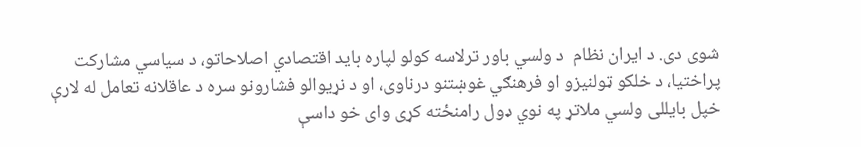شوی دی. د ايران نظام  د ولسي باور ترلاسه کولو لپاره بايد اقتصادي اصلاحاتو، د سياسي مشارکت پراختيا، د خلکو ټولنيزو او فرهنګي غوښتنو درناوی، او د نړيوالو فشارونو سره د عاقلانه تعامل له لارې خپل بايللى ولسي ملاتړ په نوي ډول رامنځته کړى واى خو داسې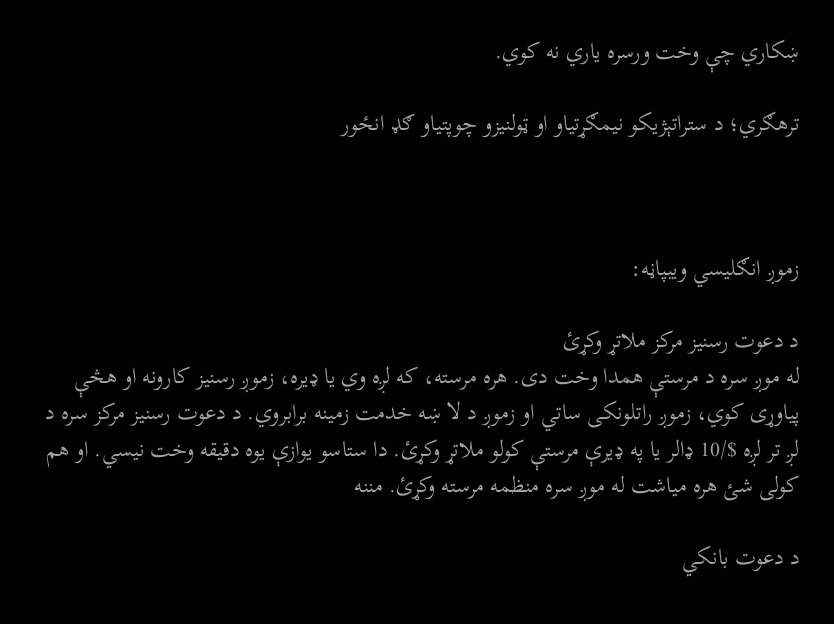ښکاري چې وخت ورسره ياري نه کوي.

ترهګري؛ د ستراتېژیکو نيمګړتياو او ټولنيزو چوپتياو ګډ انځور



زموږ انګلیسي ویبپاڼه:

د دعوت رسنیز مرکز ملاتړ وکړئ
له موږ سره د مرستې همدا وخت دی. هره مرسته، که لږه وي یا ډیره، زموږ رسنیز کارونه او هڅې پیاوړی کوي، زموږ راتلونکی ساتي او زموږ د لا ښه خدمت زمینه برابروي. د دعوت رسنیز مرکز سره د لږ تر لږه $/10 ډالر یا په ډیرې مرستې کولو ملاتړ وکړئ. دا ستاسو یوازې یوه دقیقه وخت نیسي. او هم کولی شئ هره میاشت له موږ سره منظمه مرسته وکړئ. مننه

د دعوت بانکي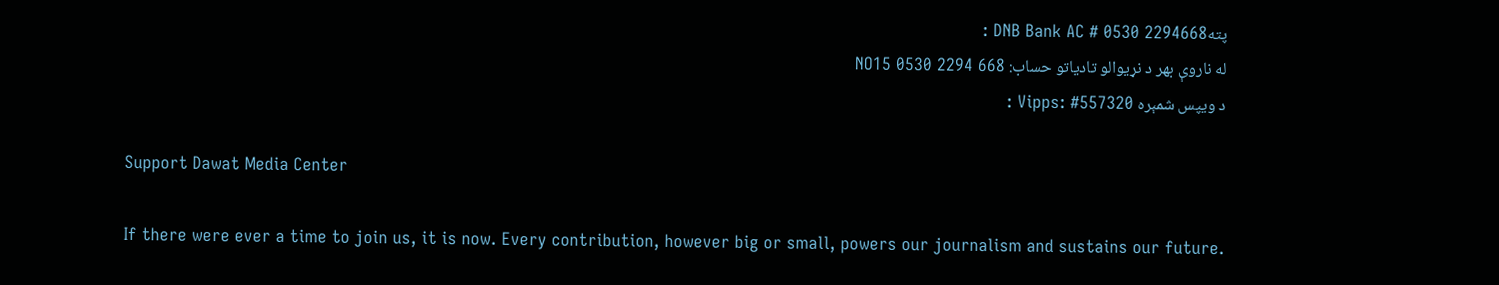پتهDNB Bank AC # 0530 2294668 :
له ناروې بهر د نړیوالو تادیاتو حساب: NO15 0530 2294 668
د ویپس شمېره Vipps: #557320 :

Support Dawat Media Center

If there were ever a time to join us, it is now. Every contribution, however big or small, powers our journalism and sustains our future.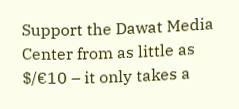Support the Dawat Media Center from as little as $/€10 – it only takes a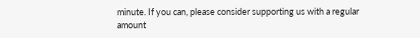minute. If you can, please consider supporting us with a regular amount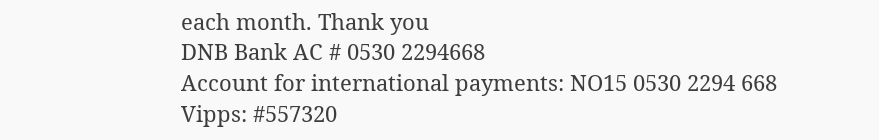each month. Thank you
DNB Bank AC # 0530 2294668
Account for international payments: NO15 0530 2294 668
Vipps: #557320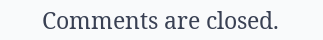Comments are closed.